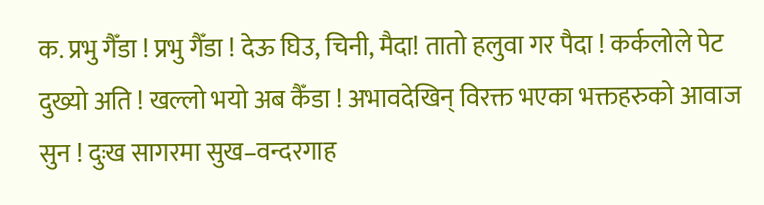क. प्रभु गैँडा ! प्रभु गैँडा ! देऊ घिउ, चिनी, मैदा! तातो हलुवा गर पैदा ! कर्कलोले पेट दुख्यो अति ! खल्लो भयो अब कैँडा ! अभावदेखिन् विरक्त भएका भक्तहरुको आवाज सुन ! दुःख सागरमा सुख–वन्दरगाह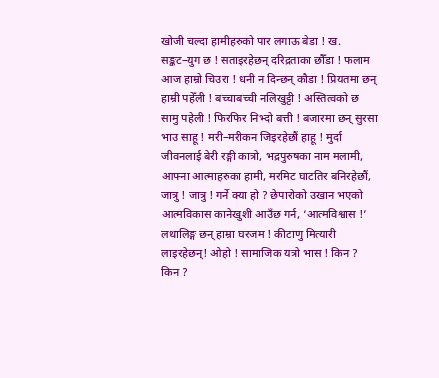खोजी चल्दा हामीहरुको पार लगाऊ बेडा ! ख. सङ्कट–युग छ ! सताइरहेछन् दरिद्रताका छौँडा ! फलाम आज हाम्रो चिउरा ! धनी न दिन्छन् कौडा ! प्रियतमा छन् हाम्री पहेँली ! बच्चाबच्ची नलिखुट्टी ! अस्तित्वको छ सामु पहेली ! फिरफिर निभ्दो बत्ती ! बजारमा छन् सुरसा भाउ साहू ! मरी–मरीकन जिइरहेछौं हाहू ! मुर्दा जीवनलाई बेरी रङ्गी कात्रो, भद्रपुरुषका नाम मलामी, आफ्ना आत्माहरुका हामी, मरमिट घाटतिर बनिरहेछौं, जात्रु ! जात्रु ! गर्ने क्या हो ? छेपारोको उखान भएको आत्मविकास कानेखुशी आउँछ गर्न, ‘आत्मविश्वास !’ लथालिङ्ग छन् हाम्रा घरजम ! कीटाणु मित्यारी लाइरहेछन्! ओहो ! सामाजिक यत्रो भास ! किन ? किन ?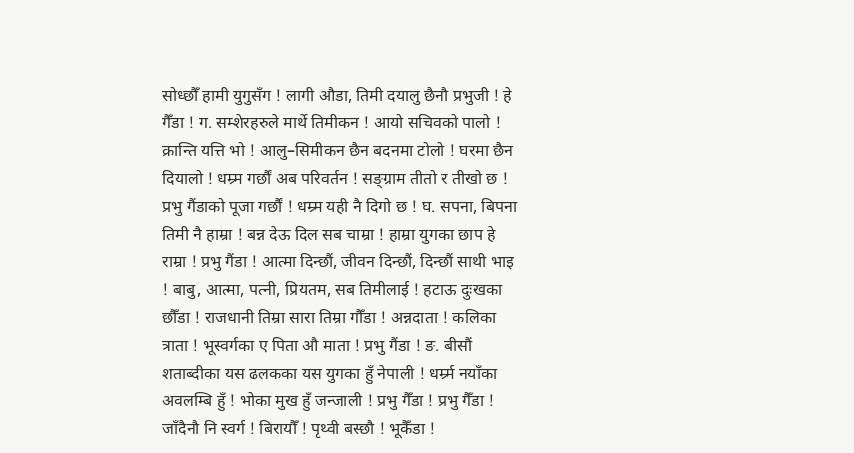सोध्छौँ हामी युगुसँग ! लागी औडा, तिमी दयालु छैनौ प्रभुजी ! हे गैँडा ! ग. सम्शेरहरुले मार्थे तिमीकन ! आयो सचिवको पालो ! क्रान्ति यत्ति भो ! आलु–सिमीकन छैन बदनमा टोलो ! घरमा छैन दियालो ! धम्र्म गर्छौं अब परिवर्तन ! सङ्ग्राम तीतो र तीखो छ ! प्रभु गैंडाको पूजा गर्छौं ! धम्र्म यही नै दिगो छ ! घ. सपना, बिपना तिमी नै हाम्रा ! बन्न देऊ दिल सब चाम्रा ! हाम्रा युगका छाप हे राम्रा ! प्रभु गैंडा ! आत्मा दिन्छौं, जीवन दिन्छौं, दिन्छौं साथी भाइ ! बाबु, आत्मा, पत्नी, प्रियतम, सब तिमीलाई ! हटाऊ दुःखका छौँडा ! राजधानी तिम्रा सारा तिम्रा गौँडा ! अन्नदाता ! कलिका त्राता ! भूस्वर्गका ए पिता औ माता ! प्रभु गैंडा ! ङ. बीसौं शताब्दीका यस ढलकका यस युगका हुँ नेपाली ! धर्म्र्म नयाँका अवलम्बि हुँ ! भोका मुख हुँ जन्जाली ! प्रभु गैँडा ! प्रभु गैँडा ! जाँदैनौ नि स्वर्ग ! बिरायौँ ! पृथ्वी बस्छौ ! भूकैँडा !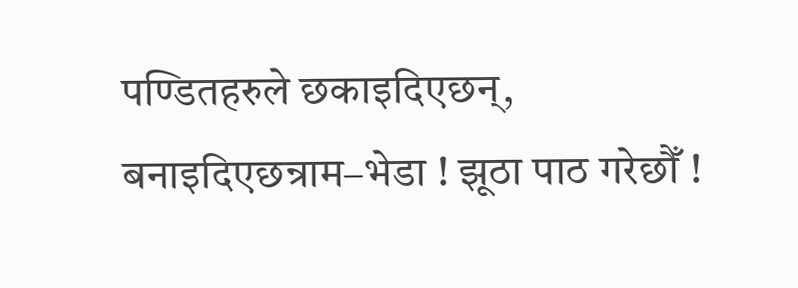पण्डितहरुले छकाइदिएछन्, बनाइदिएछन्राम–भेडा ! झूठा पाठ गरेछौँ !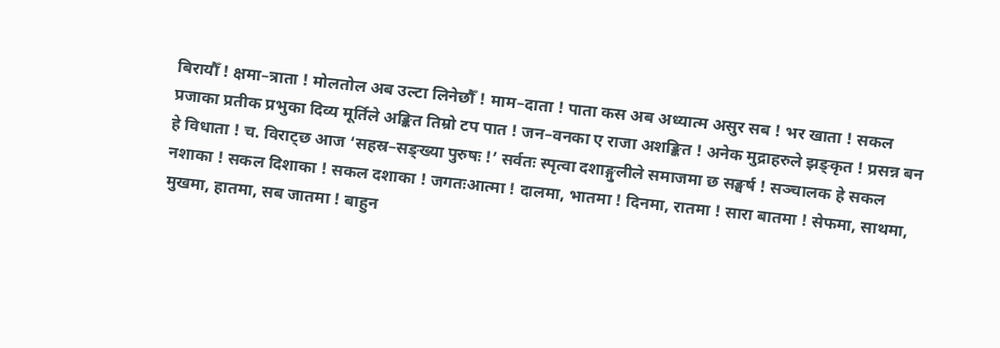बिरायौँ ! क्षमा–त्राता ! मोलतोल अब उल्टा लिनेछौँ ! माम–दाता ! पाता कस अब अध्यात्म असुर सब ! भर खाता ! सकल प्रजाका प्रतीक प्रभुका दिव्य मूर्तिले अङ्कित तिम्रो टप पात ! जन–वनका ए राजा अशङ्कित ! अनेक मुद्राहरुले झङ्कृत ! प्रसन्न बन हे विधाता ! च. विराट्छ आज ‘सहस्र–सङ्ख्या पुरुषः !’ सर्वतः स्पृत्वा दशाङ्गुलीले समाजमा छ सङ्घर्ष ! सञ्चालक हे सकल नशाका ! सकल दिशाका ! सकल दशाका ! जगतःआत्मा ! दालमा, भातमा ! दिनमा, रातमा ! सारा बातमा ! सेफमा, साथमा, मुखमा, हातमा, सब जातमा ! बाहुन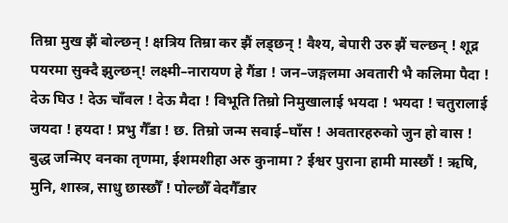तिम्रा मुख झैं बोल्छन् ! क्षत्रिय तिम्रा कर झैं लड्छन् ! वैश्य, बेपारी उरु झैं चल्छन् ! शूद्र पयरमा सुक्दै झुल्छन्! लक्ष्मी–नारायण हे गैंडा ! जन–जङ्गलमा अवतारी भै कलिमा पैदा ! देऊ घिउ ! देऊ चाँवल ! देऊ मैदा ! विभूति तिम्रो निमुखालाई भयदा ! भयदा ! चतुरालाई जयदा ! हयदा ! प्रभु गैँडा ! छ. तिम्रो जन्म सवाई–घाँस ! अवतारहरुको जुन हो वास ! बुद्ध जन्मिए वनका तृणमा, ईशमशीहा अरु कुनामा ? ईश्वर पुराना हामी मास्छौं ! ऋषि, मुनि, शास्त्र, साधु छास्छौँ ! पोल्छौँ वेदगैँडार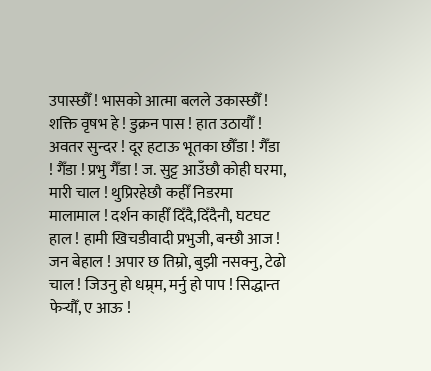उपास्छौँ ! भासको आत्मा बलले उकास्छौँ ! शक्ति वृषभ हे ! डुक्रन पास ! हात उठायौँ ! अवतर सुन्दर ! दूर हटाऊ भूतका छौँडा ! गैँडा ! गैँडा ! प्रभु गैँडा ! ज. सुट्ट आउँछौ कोही घरमा, मारी चाल ! थुप्रिरहेछौ कहीँ निडरमा मालामाल ! दर्शन काहीँ दिँदै,दिँदैनौ, घटघट हाल ! हामी खिचडीवादी प्रभुजी, बन्छौ आज ! जन बेहाल ! अपार छ तिम्रो, बुझी नसक्नु, टेढो चाल ! जिउनु हो धम्र्म, मर्नु हो पाप ! सिद्धान्त फेर्‍यौँ, ए आऊ !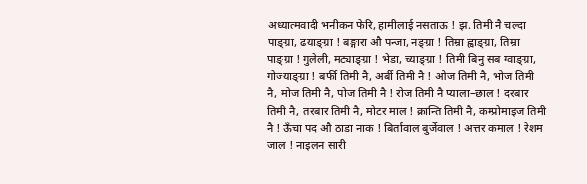अध्यात्मवादी भनीकन फेरि, हामीलाई नसताऊ ! झ. तिमी नै चल्दा पाङ्ग्रा, ढयाङ्ग्रा ! बङ्गारा औ पन्जा, नङ्ग्रा ! तिम्रा ह्वाङ्ग्रा, तिम्रा पाङ्ग्रा ! गुलेली, मट्याङ्ग्रा ! भेडा, च्याङ्ग्रा ! तिमी बिनु सब ग्वाङ्ग्रा, गोज्याङ्ग्रा ! बर्फी तिमी नै, अर्बी तिमी नै ! ओज तिमी नै, भोज तिमी नै, मोज तिमी नै, पोज तिमी नै ! रोज तिमी नै प्याला–छाल ! दरबार तिमी नै, तरबार तिमी नै, मोटर माल ! क्रान्ति तिमी नै, कम्प्रोमाइज तिमी नै ! ऊँचा पद औ ठाडा नाक ! बिर्तावाल बुर्जेवाल ! अत्तर कमाल ! रेशम जाल ! नाइलन सारी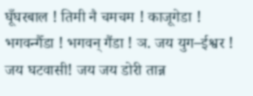घूँघरबाल ! तिमी नै चमचम ! काजूगेडा ! भगवन्गैँडा ! भगवन् गैंडा ! ञ. जय युग–ईश्वर ! जय घटवासी! जय जय डोरी तान्न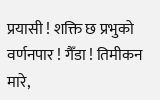प्रयासी ! शक्ति छ प्रभुको वर्णनपार ! गैँडा ! तिमीकन मारे,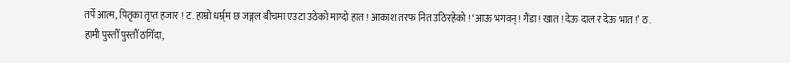तर्पे आत्म, पितृका तृप्त हजार ! ट. हाम्रो धर्म्र्म छ जङ्गल बीचमा एउटा उठेको माग्दो हात ! आकाश तरफ नित उठिरहेको ! ‘आऊ भगवन्! गैंडा ! खात ! देऊ दाल र देऊ भात !’ ठ. हामी पुस्तौँ पुस्तौँ ठगिँदा,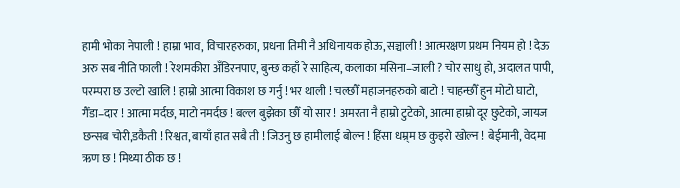हामी भोका नेपाली ! हाम्रा भाव, विचारहरुका, प्रधना तिमी नै अधिनायक होऊ, सञ्चाली ! आत्मरक्षण प्रथम नियम हो ! देऊ अरु सब नीति फाली ! रेशमकीरा अँडिरनपाए, बुन्छ कहाँ रे साहित्य, कलाका मसिना–जाली ? चोर साधु हो, अदालत पापी, परम्परा छ उल्टो खालि ! हाम्रो आत्मा विकाश छ गर्नु ! भर थाली ! चल्छौँ महाजनहरुको बाटो ! चाहन्छौँ हुन मोटो घाटो, गैँडा–दार ! आत्मा मर्दछ, माटो नमर्दछ ! बल्ल बुझेका छौँ यो सार ! अमरता नै हाम्रो टुटेको, आत्मा हाम्रो दूर छुटेको, जायज छन्सब चोरी,डकैती ! रिश्वत, बायाँ हात सबै ती ! जिउनु छ हामीलाई बोल्न ! हिंसा धम्र्म छ कुइरो खोल्न ! बेईमानी, वेदमा ऋण छ ! मिथ्या ठीक छ !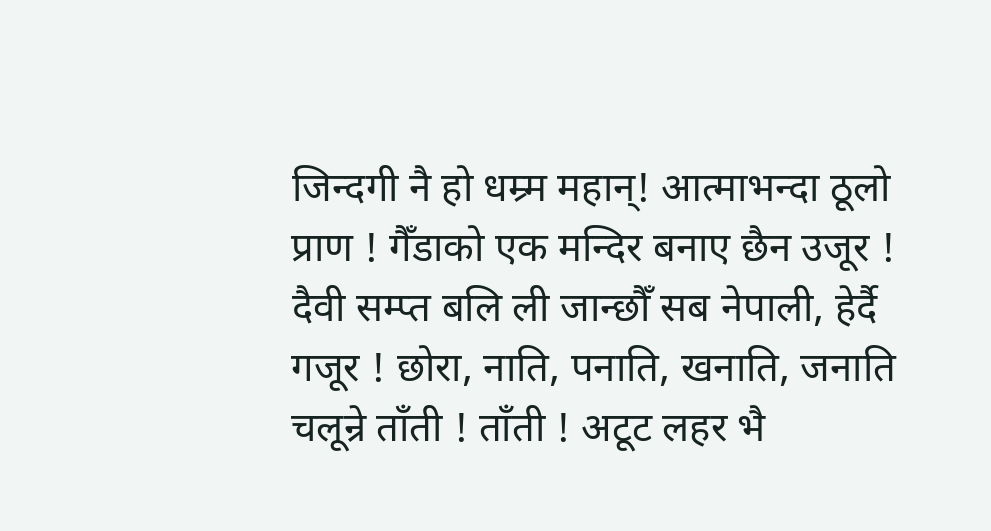जिन्दगी नै हो धम्र्म महान्! आत्माभन्दा ठूलो प्राण ! गैँडाको एक मन्दिर बनाए छैन उजूर ! दैवी सम्प्त बलि ली जान्छौँ सब नेपाली, हेर्दै गजूर ! छोरा, नाति, पनाति, खनाति, जनाति चलून्रे ताँती ! ताँती ! अटूट लहर भै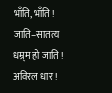भाँति, भाँति ! जाति–सातत्य धम्र्म हो जाति ! अविरल धार !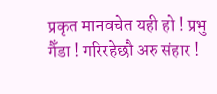प्रकृत मानवचेत यही हो ! प्रभु गैँडा ! गरिरहेछौ अरु संहार !